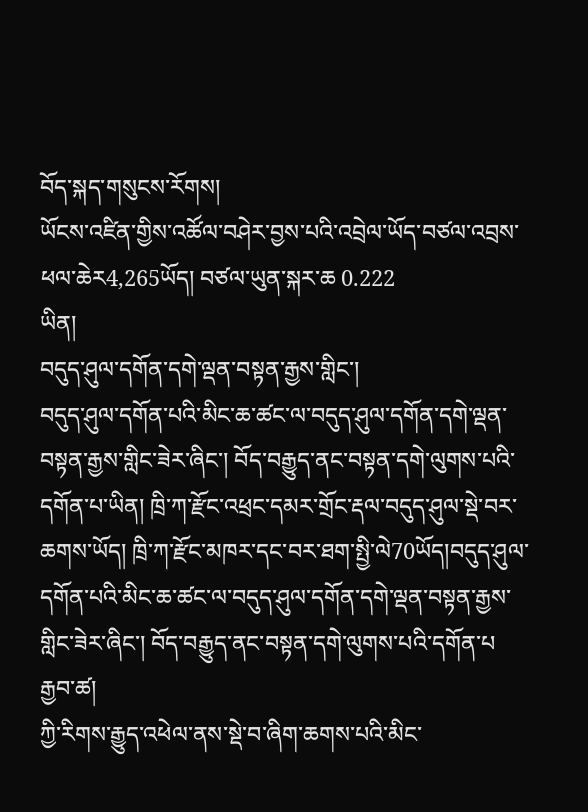བོད་སྐད་གསུངས་རོགས།
ཡོངས་འཛིན་གྱིས་འཚོལ་བཤེར་བྱས་པའི་འབྲེལ་ཡོད་བཙལ་འབྲས་ཕལ་ཆེར4,265ཡོད། བཙལ་ཡུན་སྐར་ཆ 0.222
ཡིན།
བདུད་ཤུལ་དགོན་དགེ་ལྡན་བསྟན་རྒྱས་གླིང་།
བདུད་ཤུལ་དགོན་པའི་མིང་ཆ་ཚང་ལ་བདུད་ཤུལ་དགོན་དགེ་ལྡན་བསྟན་རྒྱས་གླིང་ཟེར་ཞིང་། བོད་བརྒྱུད་ནང་བསྟན་དགེ་ལུགས་པའི་དགོན་པ་ཡིན། ཁྲི་ཀ་རྫོང་འཕྲང་དམར་གྲོང་རྡལ་བདུད་ཤུལ་སྡེ་བར་ཆགས་ཡོད། ཁྲི་ཀ་རྫོང་མཁར་དང་བར་ཐག་སྤྱི་ལེ70ཡོད།བདུད་ཤུལ་དགོན་པའི་མིང་ཆ་ཚང་ལ་བདུད་ཤུལ་དགོན་དགེ་ལྡན་བསྟན་རྒྱས་གླིང་ཟེར་ཞིང་། བོད་བརྒྱུད་ནང་བསྟན་དགེ་ལུགས་པའི་དགོན་པ
རྒྱབ་ཚ།
ཀྱི་རིགས་རྒྱུད་འཕེལ་ནས་སྡེ་བ་ཞིག་ཆགས་པའི་མིང་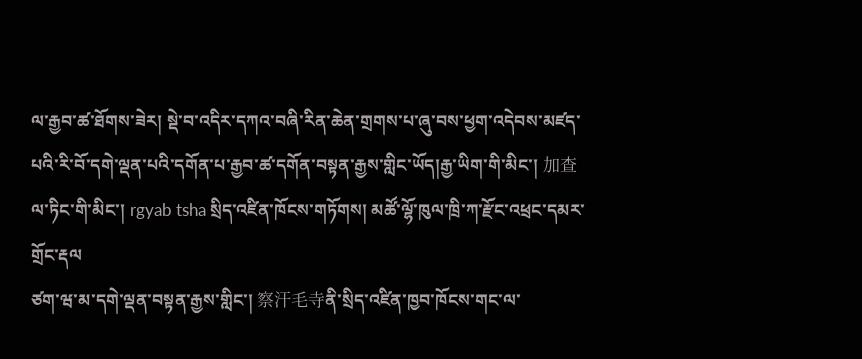ལ་རྒྱབ་ཚ་ཐོགས་ཟེར། སྡེ་བ་འདིར་དཀའ་བཞི་རིན་ཆེན་གྲགས་པ་ཞུ་བས་ཕྱག་འདེབས་མཛད་པའི་རི་བོ་དགེ་ལྡན་པའི་དགོན་པ་རྒྱབ་ཚ་དགོན་བསྟན་རྒྱས་གླིང་ཡོད།རྒྱ་ཡིག་གི་མིང་། 加查 ལ་ཏིང་གི་མིང་། rgyab tsha སྲིད་འཛིན་ཁོངས་གཏོགས། མཚོ་ལྷོ་ཁུལ་ཁྲི་ཀ་རྫོང་འཕྲང་དམར་གྲོང་རྡལ
ཙག་ཝ་མ་དགེ་ལྡན་བསྟན་རྒྱས་གླིང་། 察汗毛寺ནི་སྲིད་འཛིན་ཁྱབ་ཁོངས་གང་ལ་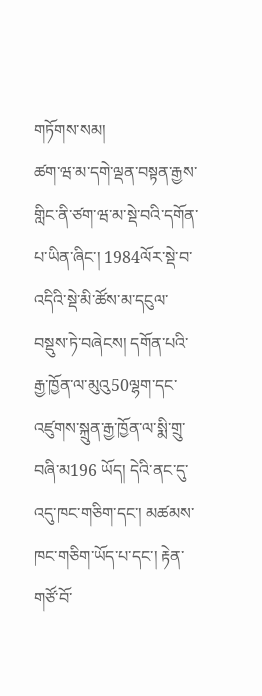གཏོགས་སམ།
ཚག་ཝ་མ་དགེ་ལྡན་བསྟན་རྒྱས་གླིང་ནི་ཙག་ཝ་མ་སྡེ་བའི་དགོན་པ་ཡིན་ཞིང་། 1984ལོར་སྡེ་བ་འདིའི་སྡེ་མི་ཚོས་མ་དངུལ་བསྡུས་ཏེ་བཞེངས། དགོན་པའི་རྒྱ་ཁྱོན་ལ་མུའུ50ལྷག་དང་འཛུགས་སྐྲུན་རྒྱ་ཁྱོན་ལ་སྨི་གྲུ་བཞི་མ196 ཡོད། དེའི་ནང་དུ་འདུ་ཁང་གཅིག་དང་། མཚམས་ཁང་གཅིག་ཡོད་པ་དང་། རྟེན་གཙོ་བོ་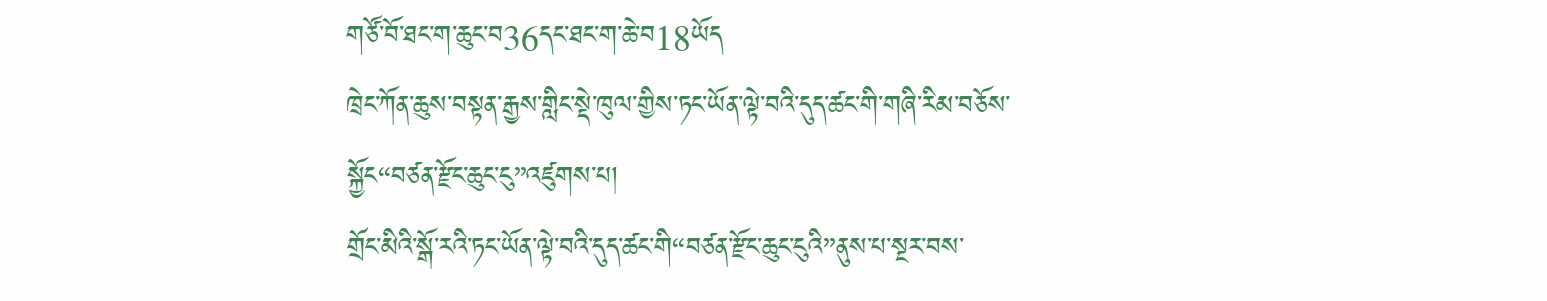གཙོ་བོ་ཐང་ག་ཆུང་བ36དང་ཐང་ག་ཆེ་བ18ཡོད
ཁྲེང་ཀོན་ཆུས་བསྟན་རྒྱས་གླིང་སྡེ་ཁུལ་གྱིས་ཏང་ཡོན་ལྟེ་བའི་དུད་ཚང་གི་གཞི་རིམ་བཅོས་སྐྱོང“བཙན་རྫོང་ཆུང་ངུ”འཛུགས་པ།
གྲོང་མིའི་སྒོ་རའི་ཏང་ཡོན་ལྟེ་བའི་དུད་ཚང་གི“བཙན་རྫོང་ཆུང་ངུའི”ནུས་པ་སྔར་བས་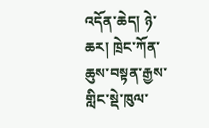འདོན་ཆེད། ཉེ་ཆར། ཁྲེང་ཀོན་ཆུས་བསྟན་རྒྱས་གླིང་སྡེ་ཁུལ་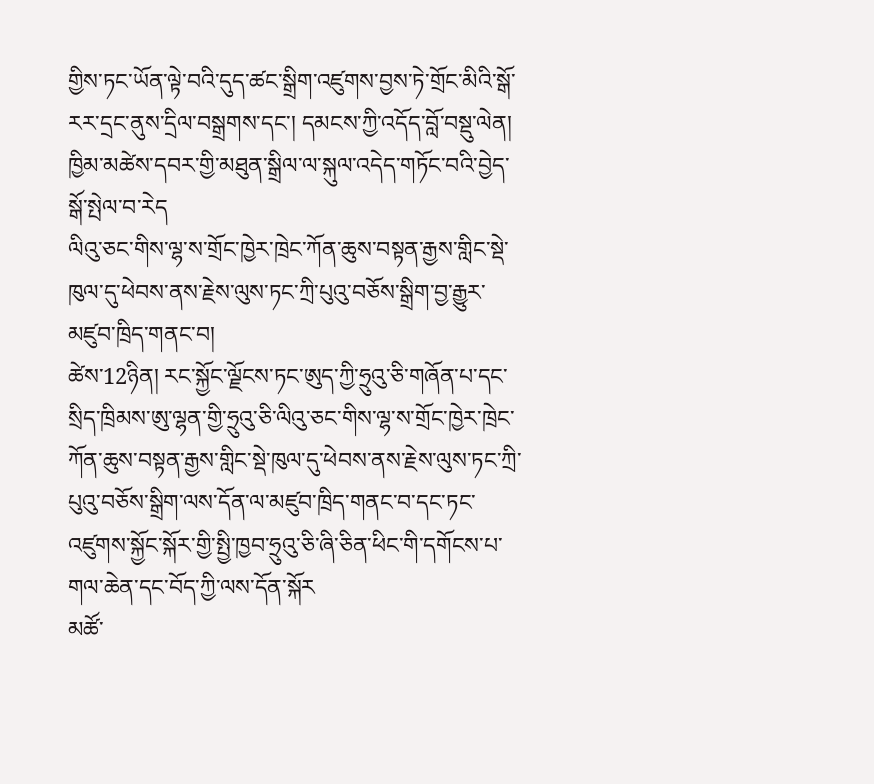གྱིས་ཏང་ཡོན་ལྟེ་བའི་དུད་ཚང་སྒྲིག་འཛུགས་བྱས་ཏེ་གྲོང་མིའི་སྒོ་རར་དྲང་ནུས་དྲིལ་བསྒྲགས་དང་། དམངས་ཀྱི་འདོད་བློ་བསྡུ་ལེན། ཁྱིམ་མཚེས་དབར་གྱི་མཐུན་སྒྲིལ་ལ་སྐུལ་འདེད་གཏོང་བའི་བྱེད་སྒོ་སྤེལ་བ་རེད
ལིའུ་ཅང་གིས་ལྷ་ས་གྲོང་ཁྱེར་ཁྲེང་ཀོན་ཆུས་བསྟན་རྒྱས་གླིང་སྡེ་ཁུལ་དུ་ཕེབས་ནས་རྗེས་ལུས་ཏང་ཀྲི་པུའུ་བཅོས་སྒྲིག་བྱ་རྒྱུར་མཛུབ་ཁྲིད་གནང་བ།
ཚེས་12ཉིན། རང་སྐྱོང་ལྗོངས་ཏང་ཨུད་ཀྱི་ཧྲུའུ་ཅི་གཞོན་པ་དང་སྲིད་ཁྲིམས་ཨུ་ལྷན་གྱི་ཧྲུའུ་ཅི་ལིའུ་ཅང་གིས་ལྷ་ས་གྲོང་ཁྱེར་ཁྲེང་ཀོན་ཆུས་བསྟན་རྒྱས་གླིང་སྡེ་ཁུལ་དུ་ཕེབས་ནས་རྗེས་ལུས་ཏང་ཀྲི་པུའུ་བཅོས་སྒྲིག་ལས་དོན་ལ་མཛུབ་ཁྲིད་གནང་བ་དང་ཏང་འཛུགས་སྐྱོང་སྐོར་གྱི་སྤྱི་ཁྱབ་ཧྲུའུ་ཅི་ཞི་ཅིན་ཕིང་གི་དགོངས་པ་གལ་ཆེན་དང་བོད་ཀྱི་ལས་དོན་སྐོར
མཚོ་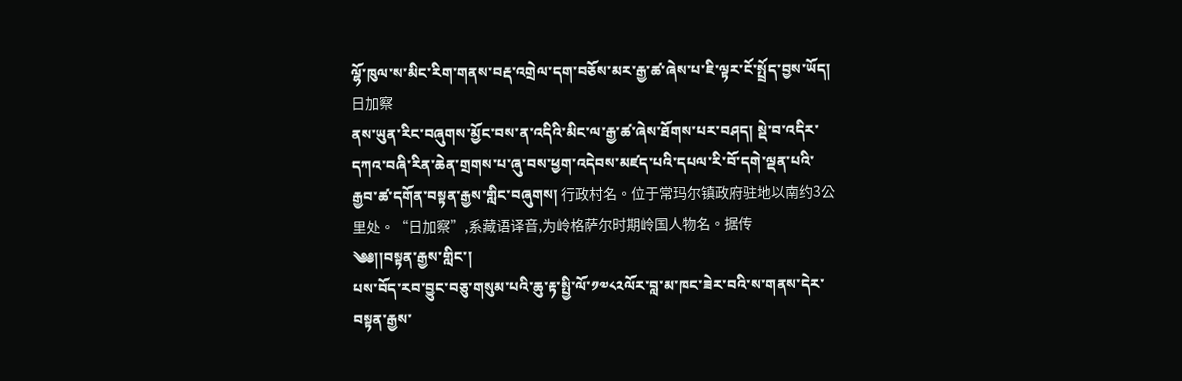ལྷོ་ཁུལ་ས་མིང་རིག་གནས་བརྡ་འགྲེལ་དག་བཅོས་མར་རྒྱ་ཚ་ཞེས་པ་ཇི་ལྟར་ངོ་སྤྲོད་བྱས་ཡོད།日加察
ནས་ཡུན་རིང་བཞུགས་མྱོང་བས་ན་འདིའི་མིང་ལ་རྒྱ་ཚ་ཞེས་ཐོགས་པར་བཤད། སྡེ་བ་འདིར་དཀའ་བཞི་རིན་ཆེན་གྲགས་པ་ཞུ་བས་ཕྱག་འདེབས་མཛད་པའི་དཔལ་རི་བོ་དགེ་ལྡན་པའི་རྒྱབ་ཚ་དགོན་བསྟན་རྒྱས་གླིང་བཞུགས། 行政村名。位于常玛尔镇政府驻地以南约3公里处。“日加察”,系藏语译音,为岭格萨尔时期岭国人物名。据传
༄༅།།བསྟན་རྒྱས་གླིང་།
པས་བོད་རབ་བྱུང་བཅུ་གསུམ་པའི་ཆུ་རྟ་སྤྱི་ལོ་༡༧༨༢ལོར་བླ་མ་ཁང་ཟེར་བའི་ས་གནས་དེར་བསྟན་རྒྱས་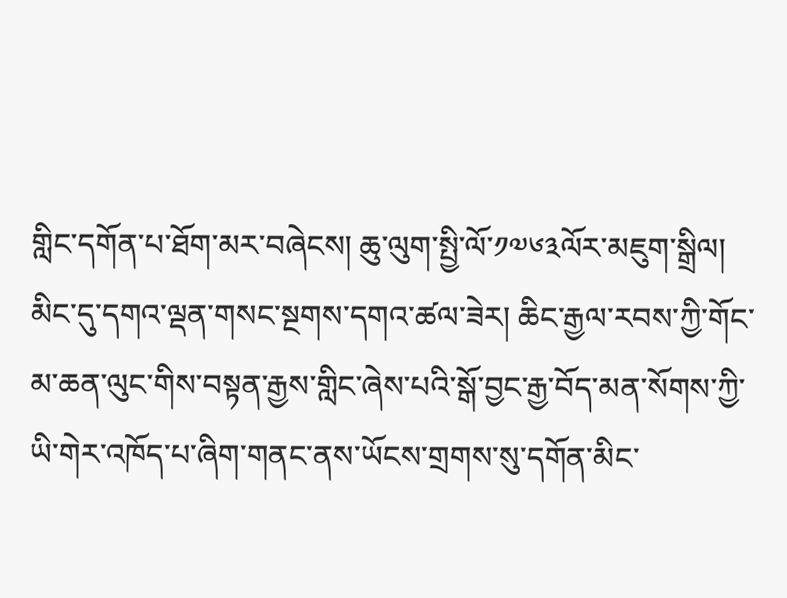གླིང་དགོན་པ་ཐོག་མར་བཞེངས། ཆུ་ལུག་སྤྱི་ལོ་༡༧༦༣ལོར་མཇུག་སྒྲིལ། མིང་དུ་དགའ་ལྡན་གསང་སྔགས་དགའ་ཚལ་ཟེར། ཆིང་རྒྱལ་རབས་ཀྱི་གོང་མ་ཆན་ལུང་གིས་བསྟན་རྒྱས་གླིང་ཞེས་པའི་སྒོ་བྱང་རྒྱ་བོད་མན་སོགས་ཀྱི་ཡི་གེར་འཁོད་པ་ཞིག་གནང་ནས་ཡོངས་གྲགས་སུ་དགོན་མིང་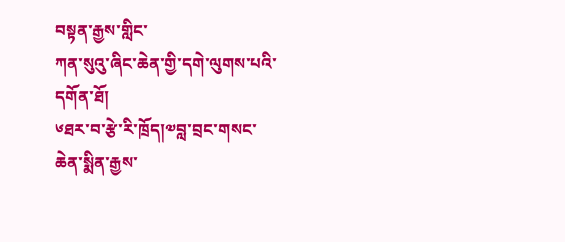བསྟན་རྒྱས་གླིང་
ཀན་སུའུ་ཞིང་ཆེན་གྱི་དགེ་ལུགས་པའི་དགོན་ཐོ།
༦ཐར་བ་རྩེ་རི་ཁྲོད།༧བླ་བྲང་གསང་ཆེན་སྨིན་རྒྱས་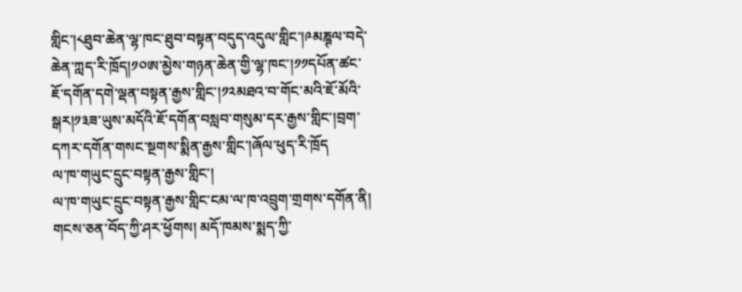གླིང་།༨ཐུབ་ཆེན་ལྷ་ཁང་ཐུབ་བསྟན་བདུད་འདུལ་གླིང་།༩མཎྚལ་བདེ་ཆེན་ཀླད་རི་ཁྲོད།༡༠ཨ་མྱེས་གཉན་ཆེན་གྱི་ལྷ་ཁང་།༡༡དཔོན་ཚང་ཇོ་དགོན་དགེ་ལྡན་བསྟན་རྒྱས་གླིང་།༡༢མཐའ་བ་གོང་མའི་ཇོ་མོའི་སྒར།༡༣ཟ་ཡུས་མདོའི་ཇོ་དགོན་བསླབ་གསུམ་དར་རྒྱས་གླིང་།བྲག་དཀར་དགོན་གསང་སྔགས་སྨིན་རྒྱས་གླིང་།ཞོལ་ཕུད་རི་ཁྲོད
ལ་ཁ་གཡུང་དྲུང་བསྟན་རྒྱས་གླིང་།
ལ་ཁ་གཡུང་དྲུང་བསྟན་རྒྱས་གླིང་ངམ་ལ་ཁ་འབྲུག་གྲགས་དགོན་ནི། གངས་ཅན་བོད་ཀྱི་ཤར་ཕྱོགས། མདོ་ཁམས་སྨད་ཀྱི་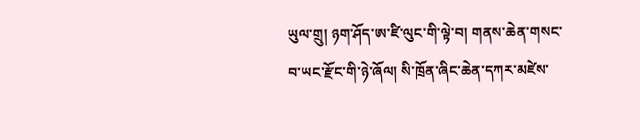ཡུལ་གྲུ། ཉག་ཤོད་ཨ་ཛི་ལུང་གི་ལྟེ་བ། གནས་ཆེན་གསང་བ་ཡང་རྫོང་གི་ཉེ་ཞོལ། སི་ཁྲོན་ཞིང་ཆེན་དཀར་མཛེས་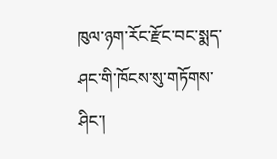ཁུལ་ཉག་རོང་རྫོང་བང་སྨད་ཤང་གི་ཁོངས་སུ་གཏོགས་ཤིང་།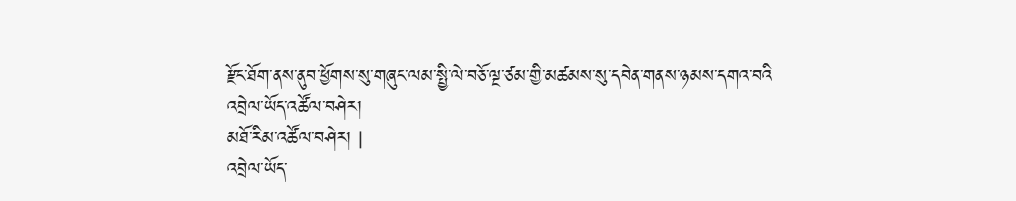རྫོང་ཐོག་ནས་ནུབ་ཕྱོགས་སུ་གཞུང་ལམ་སྤྱི་ལེ་བཅོ་ལྔ་ཙམ་གྱི་མཚམས་སུ་དབེན་གནས་ཉམས་དགའ་བའི
འབྲེལ་ཡོད་འཚོལ་བཤེར།
མཐོ་རིམ་འཚོལ་བཤེར། |
འབྲེལ་ཡོད་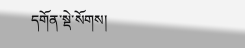དགོན་སྡེ་སོགས།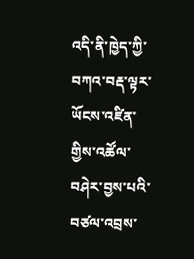འདི་ནི་ཁྱེད་ཀྱི་བཀའ་བརྡ་ལྟར་ཡོངས་འཛིན་གྱིས་འཚོལ་བཤེར་བྱས་པའི་བཙལ་འབྲས་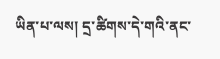ཡིན་པ་ལས། དྲ་ཚིགས་དེ་གའི་ནང་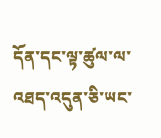དོན་དང་ལྟ་ཚུལ་ལ་འཐད་འདུན་ཅི་ཡང་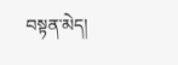བསྟན་མེད།